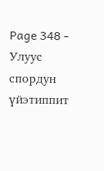Page 348 - Улуус спордун үйэтиппит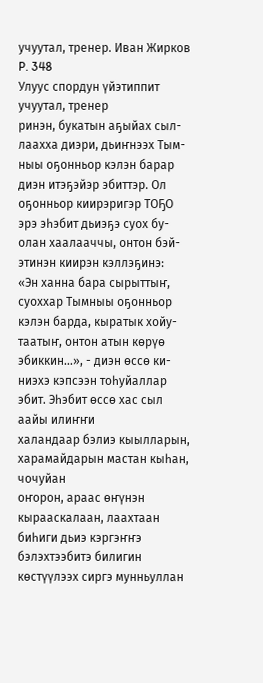учуутал, тренер. Иван Жирков
P. 348
Улуус спордун үйэтиппит учуутал, тренер
ринэн, букатын аҕыйах сыл-
лаахха диэри, дьиҥнээх Тым-
ныы оҕонньор кэлэн барар
диэн итэҕэйэр эбиттэр. Ол
оҕонньор киирэригэр ТОҔО
эрэ эһэбит дьиэҕэ суох бу-
олан хаалааччы, онтон бэй-
этинэн киирэн кэллэҕинэ:
«Эн ханна бара сырыттыҥ,
суоххар Тымныы оҕонньор
кэлэн барда, кыратык хойу-
таатыҥ, онтон атын көрүө
эбиккин...», - диэн өссө ки-
ниэхэ кэпсээн тоһуйаллар эбит. Эһэбит өссө хас сыл аайы илиҥҥи
халандаар бэлиэ кыылларын, харамайдарын мастан кыһан, чочуйан
оҥорон, араас өҥүнэн кырааскалаан, лаахтаан биһиги дьиэ кэргэҥҥэ
бэлэхтээбитэ билигин көстүүлээх сиргэ мунньуллан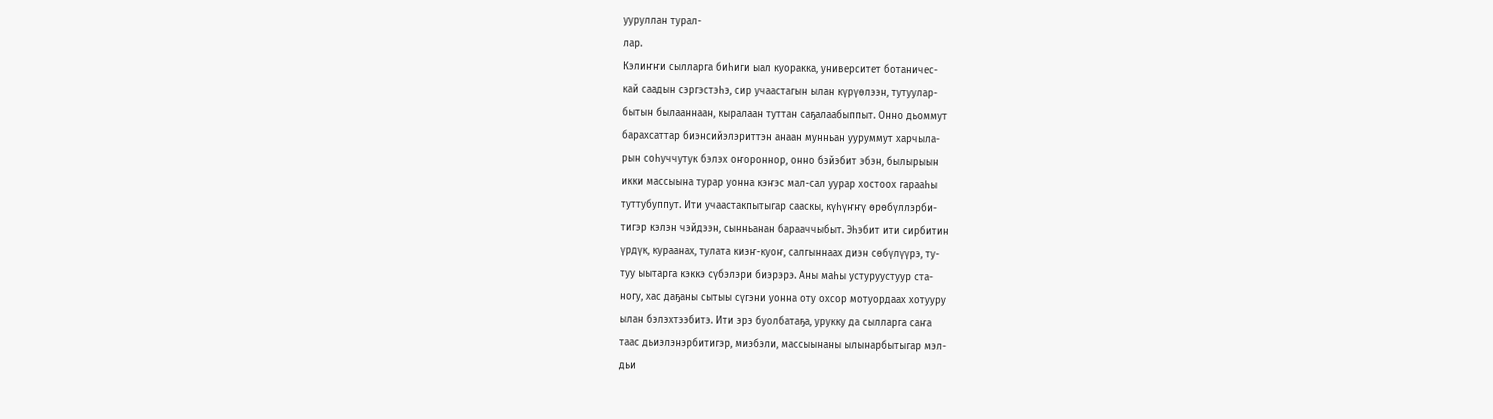ууруллан турал-
лар.
Кэлиҥҥи сылларга биһиги ыал куоракка, университет ботаничес-
кай саадын сэргэстэһэ, сир учаастагын ылан күрүөлээн, тутуулар-
бытын былааннаан, кыралаан туттан саҕалаабыппыт. Онно дьоммут
барахсаттар биэнсийэлэриттэн анаан мунньан ууруммут харчыла-
рын соһуччутук бэлэх оҥороннор, онно бэйэбит эбэн, былырыын
икки массыына турар уонна кэҥэс мал-сал уурар хостоох гарааһы
туттубуппут. Ити учаастакпытыгар сааскы, күһүҥҥү өрөбүллэрби-
тигэр кэлэн чэйдээн, сынньанан барааччыбыт. Эһэбит ити сирбитин
үрдүк, кураанах, тулата киэҥ-куоҥ, салгыннаах диэн сөбүлүүрэ, ту-
туу ыытарга кэккэ сүбэлэри биэрэрэ. Аны маһы устуруустуур ста-
ногу, хас даҕаны сытыы сүгэни уонна оту охсор мотуордаах хотууру
ылан бэлэхтээбитэ. Ити эрэ буолбатаҕа, урукку да сылларга саҥа
таас дьиэлэнэрбитигэр, миэбэли, массыынаны ылынарбытыгар мэл-
дьи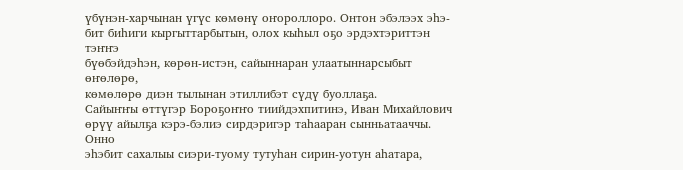үбүнэн-харчынан үгүс көмөнү оҥороллоро. Онтон эбэлээх эһэ-
бит биһиги кыргыттарбытын, олох кыһыл оҕо эрдэхтэриттэн тэҥҥэ
бүөбэйдэһэн, көрөн-истэн, сайыннаран улаатыннарсыбыт өҥөлөрө,
көмөлөрө диэн тылынан этиллибэт сүдү буоллаҕа.
Сайыҥҥы өттүгэр Бороҕоҥҥо тиийдэхпитинэ, Иван Михайлович
өрүү айылҕа кэрэ-бэлиэ сирдэригэр таһааран сынньатааччы. Онно
эһэбит сахалыы сиэри-туому тутуһан сирин-уотун аһатара,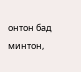онтон бад
минтон,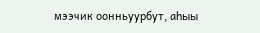мээчик оонньуурбут, аһыы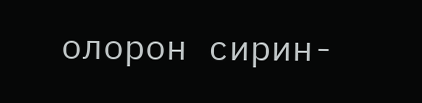олорон сирин-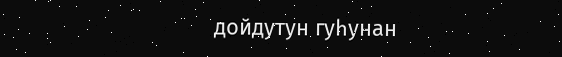дойдутун гуһунан